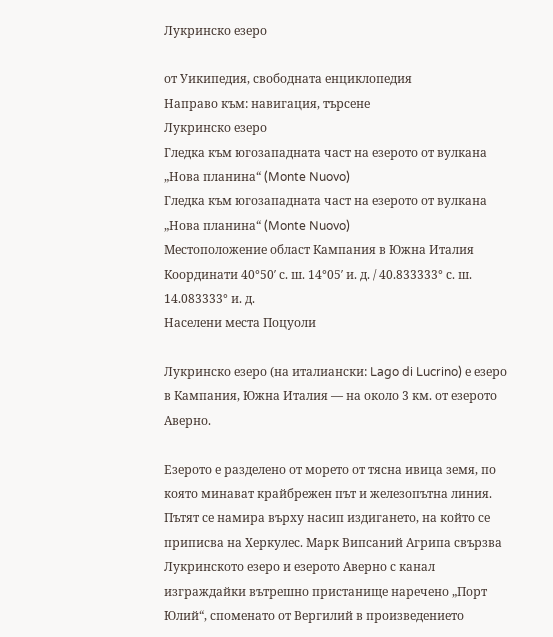Лукринско езеро

от Уикипедия, свободната енциклопедия
Направо към: навигация, търсене
Лукринско езеро
Гледка към югозападната част на езерото от вулкана „Нова планина“ (Monte Nuovo)
Гледка към югозападната част на езерото от вулкана „Нова планина“ (Monte Nuovo)
Местоположение област Кампания в Южна Италия
Координати 40°50′ с. ш. 14°05′ и. д. / 40.833333° с. ш. 14.083333° и. д.
Населени места Поцуоли

Лукринско езеро (на италиански: Lago di Lucrino) е езеро в Кампания, Южна Италия — на около 3 км. от езерото Аверно.

Езерото е разделено от морето от тясна ивица земя, по която минават крайбрежен път и железопътна линия. Пътят се намира върху насип издигането, на който се приписва на Херкулес. Марк Випсаний Агрипа свързва Лукринското езеро и езерото Аверно с канал изграждайки вътрешно пристанище наречено „Порт Юлий“, споменато от Вергилий в произведението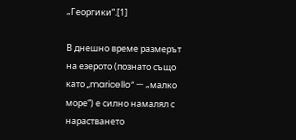„Георгики“.[1]

В днешно време размерът на езерото (познато също като „maricello“ — „малко море“) е силно намалял с нарастването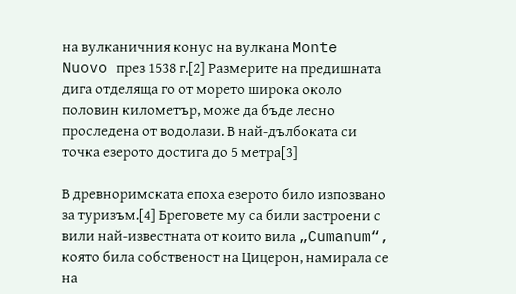на вулканичния конус на вулкана Monte Nuovo през 1538 г.[2] Размерите на предишната дига отделяща го от морето широка около половин километър, може да бъде лесно проследена от водолази. В най-дълбоката си точка езерото достига до 5 метра[3]

В древноримската епоха езерото било изпозвано за туризъм.[4] Бреговете му са били застроени с вили най-известната от които вила „Cumanum“, която била собственост на Цицерон, намирала се на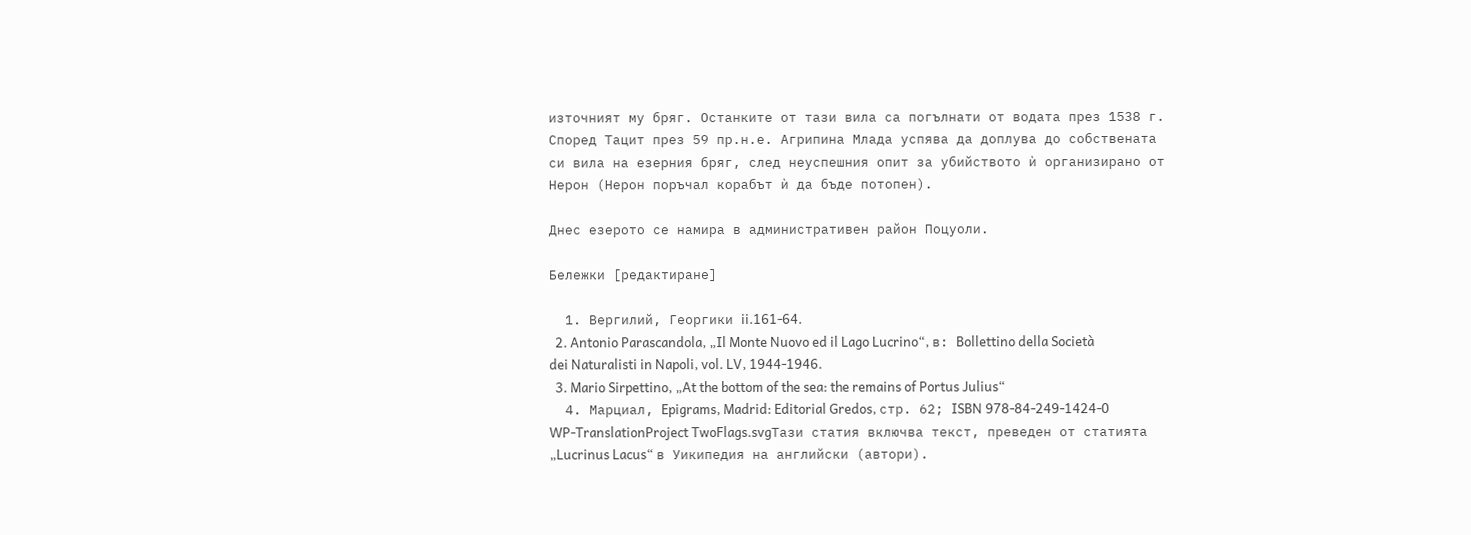източният му бряг. Останките от тази вила са погълнати от водата през 1538 г. Според Тацит през 59 пр.н.е. Агрипина Млада успява да доплува до собствената си вила на езерния бряг, след неуспешния опит за убийството ѝ организирано от Нерон (Нерон поръчал корабът ѝ да бъде потопен).

Днес езерото се намира в административен район Поцуоли.

Бележки [редактиране]

  1. Вергилий, Георгики ii.161-64.
  2. Antonio Parascandola, „Il Monte Nuovo ed il Lago Lucrino“, в: Bollettino della Società dei Naturalisti in Napoli, vol. LV, 1944-1946.
  3. Mario Sirpettino, „At the bottom of the sea: the remains of Portus Julius“
  4. Марциал, Epigrams, Madrid: Editorial Gredos, стр. 62; ISBN 978-84-249-1424-0
WP-TranslationProject TwoFlags.svgТази статия включва текст, преведен от статията „Lucrinus Lacus“ в Уикипедия на английски (автори).